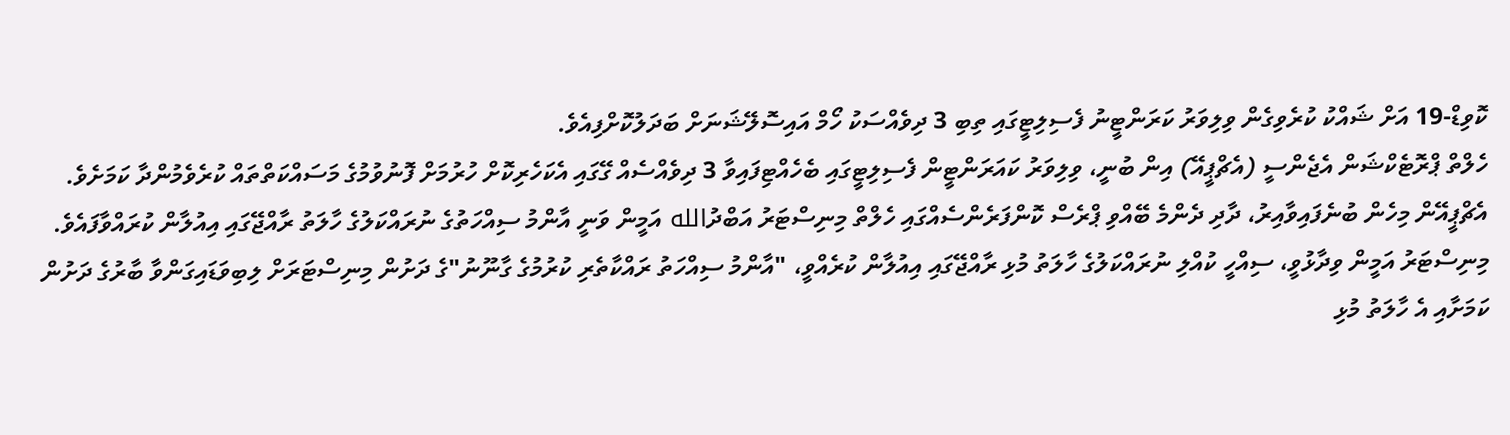ކޮވިޑް-19 އަށް ޝައްކު ކުރެވިގެން ވިލިވަރު ކަރަންޓީނު ފެސިލިޓީގައި ތިބި 3 ދިވެއްސަކު ހޯމް އައިސޮލޭޝަނަށް ބަދަލުކޮށްފިއެވެ.
ހެލްތް ޕްރޮޓެކްޝަން އެޖެންސީ (އެޗްޕީއޭ) އިން ބުނީ، ވިލިވަރު ކައަރަންޓީން ފެސިލިޓީގައި ބެހެއްޓިފައިވާ 3 ދިވެއްސެއް ގޭގައި އެކަހެރިކޮށް ހުރުމަށް ފޮނުވުމުގެ މަސައްކަތްތައް ކުރެވެމުންދާ ކަމަށެވެ.
އެޗްޕީއޭން މިހެން ބުނެފައިވާއިރު، ދާދި ދެންމެ ބޭއްވި ޕްރެސް ކޮންފަރެންސެއްގައި ހެލްތް މިނިސްޓަރު އަބްދުالله އަމީން ވަނީ އާންމު ސިއްހަތުގެ ނުރައްކަލުގެ ހާލަތު ރާއްޖޭގައި އިއުލާން ކުރައްވާފައެވެ.
މިނިސްޓަރު އަމީން ވިދާޅުވީ، ސިއްހީ ކުއްލި ނުރައްކަލުގެ ހާލަތު މުޅި ރާއްޖޭގައި އިއުލާން ކުރެއްވީ، "އާންމު ސިއްހަތު ރައްކާތެރި ކުރުމުގެ ގާނޫނު"ގެ ދަށުން މިނިސްޓަރަށް ލިބިވަޑައިގަންވާ ބާރުގެ ދަށުން ކަމަށާއި އެ ހާލަތު މުޅި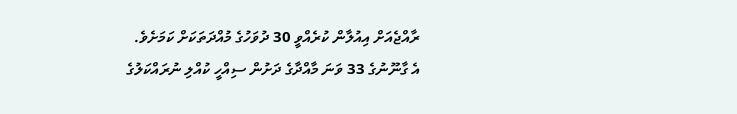ރާއްޖެއަށް އިއުލާން ކުރެއްވީ 30 ދުވަހުގެ މުއްދަތަކަށް ކަމަށެވެ.
އެ ގާނޫނުގެ 33 ވަނަ މާއްދާގެ ދަށުން ސިއްހީ ކުއްލި ނުރައްކަލުގެ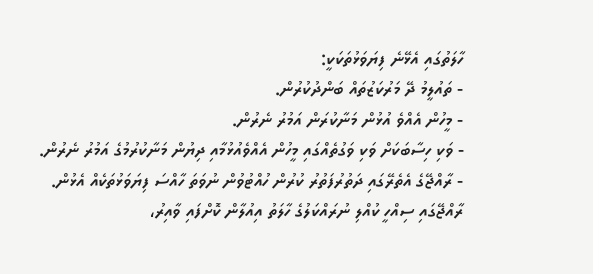ހާލަތުގައި އެޅޭނެ ފިޔަވަޅުތަކަކީ:
- ތައުލީމު ދޭ މަރުކަޒުތައް ބަންދުކުރުން.
- މީހުން އެއްވެ އުޅުން މަނާކުރަން އަމުރު ނެރުން.
- ވަކި ހިސާބަކަށް ވަކި ވަގުތެއްގައި މީހުން އެއްވެއުޅުމާއި ދިޔުން މަނާކުރުމުގެ އަމުރު ނެރުން.
- ރާއްޖޭގެ އެތެރޭގައި ދަތުރުފަތުރު ކުރުން ހުއްޓުވުން ނުވަތަ ހާއްސަ ފިޔަވަޅުތަކެއް އެޅުން.
ރާއްޖޭގައި ސިއްހީ ކުއްލި ނުރައްކަލުގެ ހާލަތު އިއުލާން ކޮށްފައި ވާއިރު،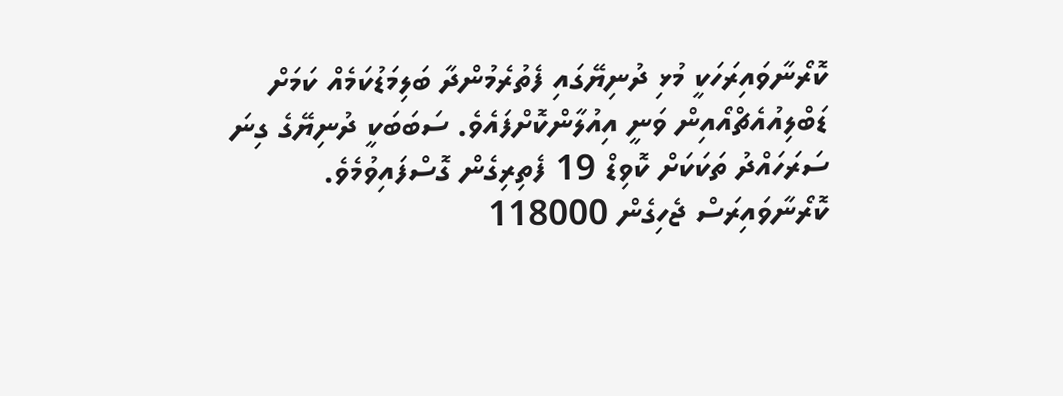ކޮރޯނާވައިރަހަކީ މުޅި ދުނިޔޭގައި ފެތުރެމުންދާ ބަލިމަޑުކަމެއް ކަމަށް ޑަބްލިއުއެޗްއޯއިން ވަނީ އިއުލާންކޮށްފައެވެ. ސަބަބަކީ ދުނިޔޭގެ ގިނަ ސަރަހައްދު ތަކަކަށް ކޮވިޑް 19 ފެތިރިގެން ގޮސްފައިވުމެވެ. ކޮރޯނާވައިރަސް ޖެހިގެން 118000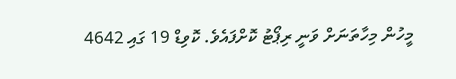މީހުން މިހާތަނަށް ވަނީ ރިޕޯޓު ކޮށްފައެވެ. ކޮވިޑް 19 ގައި 4642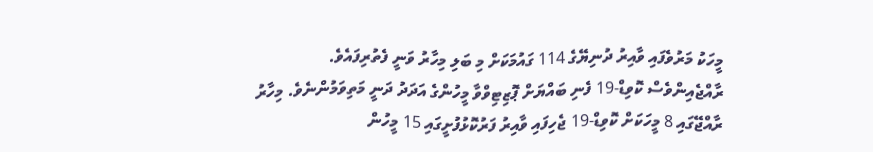މީހަކު މަރުވެފައި ވާއިރު ދުނިޔޭގެ 114 ގައުމަކަށް މި ބަލި މިހާރު ވަނީ ފެތުރިފައެވެ.
ރާއްޖެއިންވެސް ކޮވިޑް-19 ފެނި ބައްޔަށް ޕޮޒިޓިވްވާ މީހުންގެ އަދަދު ދަނީ މަތިވަމުންނެވެ. މިހާރު ރާއްޖޭގައި 8 މީހަކަށް ކޮވިޑް-19 ޖެހިފައި ވާއިރު ފަރުކޮޅުފުށީގައި 15 މީހުން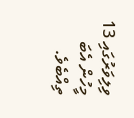ވިލިވަރުގައި 13 މީހުން އެބަ ތިއްބެވެ.